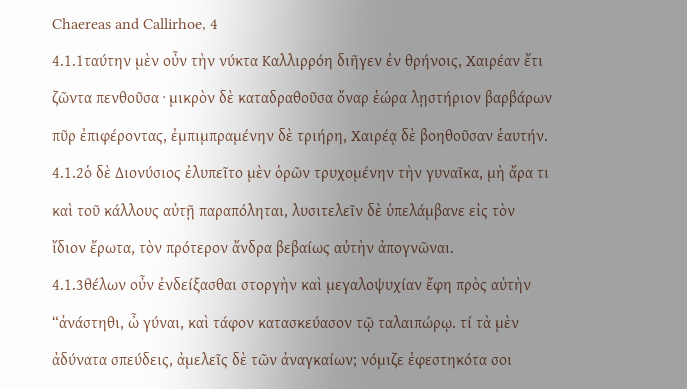Chaereas and Callirhoe, 4
4.1.1ταύτην μὲν οὖν τὴν νύκτα Καλλιρρόη διῆγεν ἐν θρήνοις, Χαιρέαν ἔτι ζῶντα πενθοῦσα · μικρὸν δὲ καταδραθοῦσα ὄναρ ἑώρα λῃστήριον βαρβάρων πῦρ ἐπιφέροντας, ἐμπιμπραμένην δὲ τριήρη, Χαιρέᾳ δὲ βοηθοῦσαν ἑαυτήν.
4.1.2ὁ δὲ Διονύσιος ἐλυπεῖτο μὲν ὁρῶν τρυχομένην τὴν γυναῖκα, μὴ ἄρα τι καὶ τοῦ κάλλους αὐτῇ παραπόληται, λυσιτελεῖν δὲ ὑπελάμβανε εἰς τὸν ἴδιον ἔρωτα, τὸν πρότερον ἄνδρα βεβαίως αὐτὴν ἀπογνῶναι.
4.1.3θέλων οὖν ἐνδείξασθαι στοργὴν καὶ μεγαλοψυχίαν ἔφη πρὸς αὐτὴν “ἀνάστηθι, ὦ γύναι, καὶ τάφον κατασκεύασον τῷ ταλαιπώρῳ. τί τὰ μὲν ἀδύνατα σπεύδεις, ἀμελεῖς δὲ τῶν ἀναγκαίων; νόμιζε ἐφεστηκότα σοι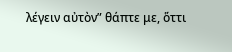λέγειν αὐτὸν” θάπτε με, ὅττι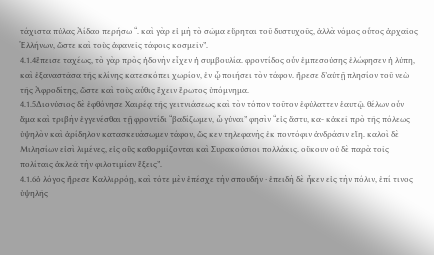τάχιστα πύλας Ἀίδαο περήσω “. καὶ γὰρ εἰ μὴ τὸ σῶμα εὕρηται τοῦ δυστυχοῦς, ἀλλὰ νόμος οὗτος ἀρχαῖος Ἑλλήνων, ὥστε καὶ τοὺς ἀφανεῖς τάφοις κοσμεῖν”.
4.1.4ἔπεισε ταχέως, τὸ γὰρ πρὸς ἡδονὴν εἶχεν ἡ συμβουλία. φροντίδος οὖν ἐμπεσούσης ἐλώφησεν ἡ λύπη, καὶ ἐξαναστᾶσα τῆς κλίνης κατεσκόπει χωρίον, ἐν ᾧ ποιήσει τὸν τάφον. ἤρεσε δ’αὐτῇ πλησίον τοῦ νεὼ τῆς Ἀφροδίτης, ὥστε καὶ τοὺς αὖθις ἔχειν ἔρωτος ὑπόμνημα.
4.1.5Διονύσιος δὲ ἐφθόνησε Χαιρέᾳ τῆς γειτνιάσεως καὶ τὸν τόπον τοῦτον ἐφύλαττεν ἑαυτῷ. θέλων οὖν ἅμα καὶ τριβὴν ἐγγενέσθαι τῇ φροντίδι “βαδίζωμεν, ὦ γύναι” φησὶν “εἰς ἄστυ, κα- κἀκεῖ πρὸ τῆς πόλεως ὑψηλὸν καὶ ἀρίδηλον κατασκευάσωμεν τάφον, ὥς κεν τηλεφανὴς ἐκ ποντόφιν ἀνδράσιν εἴη. καλοὶ δὲ Μιλησίων εἰσὶ λιμένες, εἰς οὓς καθορμίζονται καὶ Συρακούσιοι πολλάκις. οὔκουν οὐ δὲ παρὰ τοῖς πολίταις ἀκλεᾶ τὴν φιλοτιμίαν ἕξεις”.
4.1.6ὁ λόγος ἤρεσε Καλλιρρόῃ, καὶ τότε μὲν ἐπέσχε τὴν σπουδήν · ἐπειδὴ δὲ ἧκεν εἰς τὴν πόλιν, ἐπί τινος ὑψηλῆς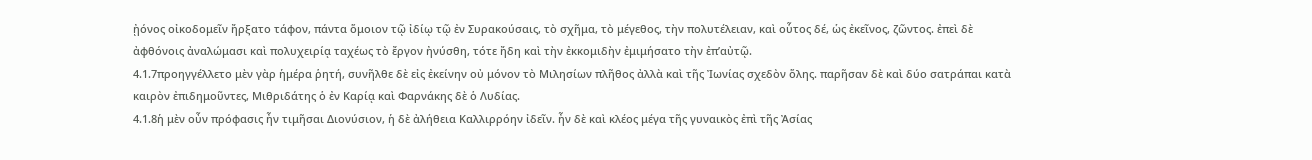ᾐόνος οἰκοδομεῖν ἤρξατο τάφον, πάντα ὅμοιον τῷ ἰδίῳ τῷ ἐν Συρακούσαις, τὸ σχῆμα, τὸ μέγεθος, τὴν πολυτέλειαν, καὶ οὗτος δέ, ὡς ἐκεῖνος, ζῶντος. ἐπεὶ δὲ ἀφθόνοις ἀναλώμασι καὶ πολυχειρίᾳ ταχέως τὸ ἔργον ἠνύσθη, τότε ἤδη καὶ τὴν ἐκκομιδὴν ἐμιμήσατο τὴν ἐπ’αὐτῷ.
4.1.7προηγγέλλετο μὲν γὰρ ἡμέρα ῥητή, συνῆλθε δὲ εἰς ἐκείνην οὐ μόνον τὸ Μιλησίων πλῆθος ἀλλὰ καὶ τῆς Ἰωνίας σχεδὸν ὅλης. παρῆσαν δὲ καὶ δύο σατράπαι κατὰ καιρὸν ἐπιδημοῦντες, Μιθριδάτης ὁ ἐν Καρίᾳ καὶ Φαρνάκης δὲ ὁ Λυδίας.
4.1.8ἡ μὲν οὖν πρόφασις ἦν τιμῆσαι Διονύσιον, ἡ δὲ ἀλήθεια Καλλιρρόην ἰδεῖν. ἦν δὲ καὶ κλέος μέγα τῆς γυναικὸς ἐπὶ τῆς Ἀσίας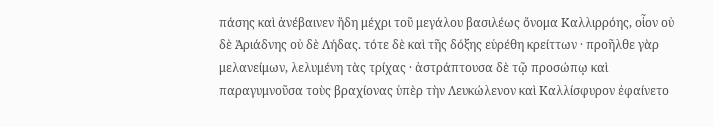πάσης καὶ ἀνέβαινεν ἤδη μέχρι τοῦ μεγάλου βασιλέως ὄνομα Καλλιρρόης, οἷον οὐ δὲ Ἀριάδνης οὐ δὲ Λήδας. τότε δὲ καὶ τῆς δόξης εὑρέθη κρείττων · προῆλθε γὰρ μελανείμων, λελυμένη τὰς τρίχας · ἀστράπτουσα δὲ τῷ προσώπῳ καὶ παραγυμνοῦσα τοὺς βραχίονας ὑπὲρ τὴν Λευκώλενον καὶ Καλλίσφυρον ἐφαίνετο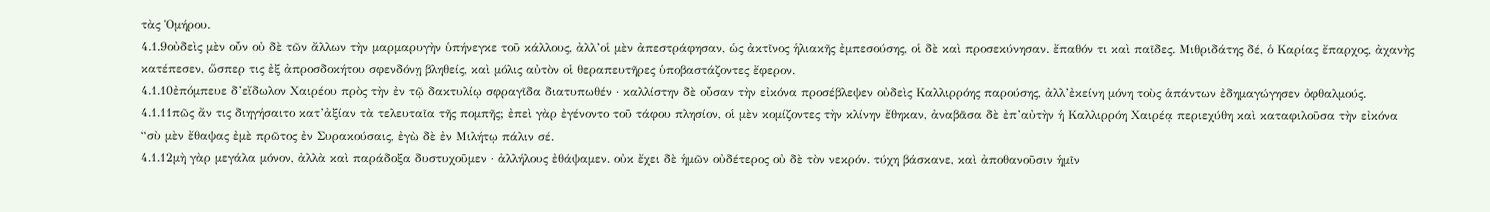τὰς Ὁμήρου.
4.1.9οὐδεὶς μὲν οὖν οὐ δὲ τῶν ἄλλων τὴν μαρμαρυγὴν ὑπήνεγκε τοῦ κάλλους, ἀλλ’οἱ μὲν ἀπεστράφησαν, ὡς ἀκτῖνος ἡλιακῆς ἐμπεσούσης, οἱ δὲ καὶ προσεκύνησαν. ἔπαθόν τι καὶ παῖδες. Μιθριδάτης δέ, ὁ Καρίας ἔπαρχος, ἀχανὴς κατέπεσεν, ὥσπερ τις ἐξ ἀπροσδοκήτου σφενδόνῃ βληθείς, καὶ μόλις αὐτὸν οἱ θεραπευτῆρες ὑποβαστάζοντες ἔφερον.
4.1.10ἐπόμπευε δ’εἴδωλον Χαιρέου πρὸς τὴν ἐν τῷ δακτυλίῳ σφραγῖδα διατυπωθέν · καλλίστην δὲ οὖσαν τὴν εἰκόνα προσέβλεψεν οὐδεὶς Καλλιρρόης παρούσης, ἀλλ’ἐκείνη μόνη τοὺς ἁπάντων ἐδημαγώγησεν ὀφθαλμούς.
4.1.11πῶς ἄν τις διηγήσαιτο κατ’ἀξίαν τὰ τελευταῖα τῆς πομπῆς; ἐπεὶ γὰρ ἐγένοντο τοῦ τάφου πλησίον, οἱ μὲν κομίζοντες τὴν κλίνην ἔθηκαν, ἀναβᾶσα δὲ ἐπ’αὐτὴν ἡ Καλλιρρόη Χαιρέᾳ περιεχύθη καὶ καταφιλοῦσα τὴν εἰκόνα “σὺ μὲν ἔθαψας ἐμὲ πρῶτος ἐν Συρακούσαις, ἐγὼ δὲ ἐν Μιλήτῳ πάλιν σέ.
4.1.12μὴ γὰρ μεγάλα μόνον, ἀλλὰ καὶ παράδοξα δυστυχοῦμεν · ἀλλήλους ἐθάψαμεν. οὐκ ἔχει δὲ ἡμῶν οὐδέτερος οὐ δὲ τὸν νεκρόν. τύχη βάσκανε, καὶ ἀποθανοῦσιν ἡμῖν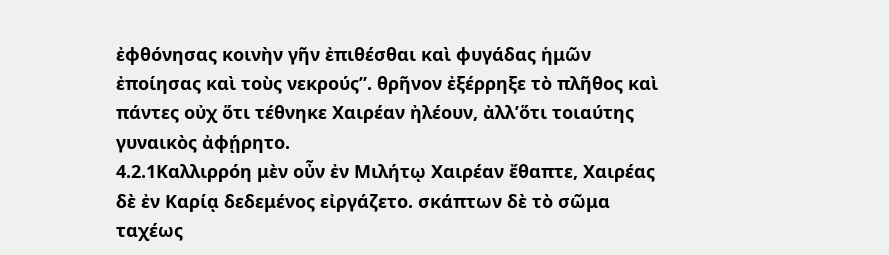ἐφθόνησας κοινὴν γῆν ἐπιθέσθαι καὶ φυγάδας ἡμῶν ἐποίησας καὶ τοὺς νεκρούς”. θρῆνον ἐξέρρηξε τὸ πλῆθος καὶ πάντες οὐχ ὅτι τέθνηκε Χαιρέαν ἠλέουν, ἀλλ’ὅτι τοιαύτης γυναικὸς ἀφῄρητο.
4.2.1Καλλιρρόη μὲν οὖν ἐν Μιλήτῳ Χαιρέαν ἔθαπτε, Χαιρέας δὲ ἐν Καρίᾳ δεδεμένος εἰργάζετο. σκάπτων δὲ τὸ σῶμα ταχέως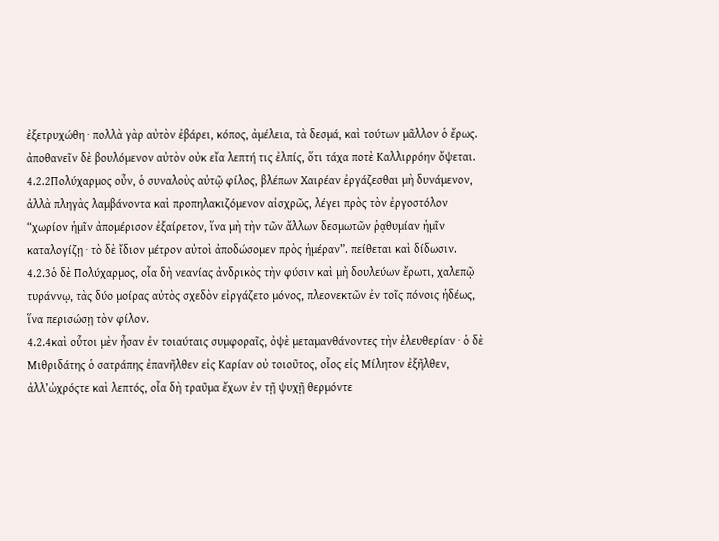ἐξετρυχώθη · πολλὰ γὰρ αὐτὸν ἐβάρει, κόπος, ἀμέλεια, τὰ δεσμά, καὶ τούτων μᾶλλον ὁ ἔρως. ἀποθανεῖν δὲ βουλόμενον αὐτὸν οὐκ εἴα λεπτή τις ἐλπίς, ὅτι τάχα ποτὲ Καλλιρρόην ὄψεται.
4.2.2Πολύχαρμος οὖν, ὁ συναλοὺς αὐτῷ φίλος, βλέπων Χαιρέαν ἐργάζεσθαι μὴ δυνάμενον, ἀλλὰ πληγὰς λαμβάνοντα καὶ προπηλακιζόμενον αἰσχρῶς, λέγει πρὸς τὸν ἐργοστόλον “χωρίον ἡμῖν ἀπομέρισον ἐξαίρετον, ἵνα μὴ τὴν τῶν ἄλλων δεσμωτῶν ῥᾳθυμίαν ἡμῖν καταλογίζῃ · τὸ δὲ ἴδιον μέτρον αὐτοὶ ἀποδώσομεν πρὸς ἡμέραν”. πείθεται καὶ δίδωσιν.
4.2.3ὁ δὲ Πολύχαρμος, οἷα δὴ νεανίας ἀνδρικὸς τὴν φύσιν καὶ μὴ δουλεύων ἔρωτι, χαλεπῷ τυράννῳ, τὰς δύο μοίρας αὐτὸς σχεδὸν εἰργάζετο μόνος, πλεονεκτῶν ἐν τοῖς πόνοις ἡδέως, ἵνα περισώσῃ τὸν φίλον.
4.2.4καὶ οὗτοι μὲν ἦσαν ἐν τοιαύταις συμφοραῖς, ὀψὲ μεταμανθάνοντες τὴν ἐλευθερίαν · ὁ δὲ Μιθριδάτης ὁ σατράπης ἐπανῆλθεν εἰς Καρίαν οὐ τοιοῦτος, οἷος εἰς Μίλητον ἐξῆλθεν, ἀλλ’ὠχρόςτε καὶ λεπτός, οἷα δὴ τραῦμα ἔχων ἐν τῇ ψυχῇ θερμόντε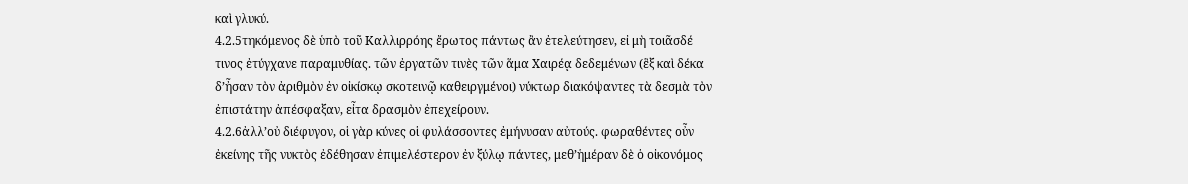καὶ γλυκύ.
4.2.5τηκόμενος δὲ ὑπὸ τοῦ Καλλιρρόης ἔρωτος πάντως ἂν ἐτελεύτησεν, εἰ μὴ τοιᾶσδέ τινος ἐτύγχανε παραμυθίας. τῶν ἐργατῶν τινὲς τῶν ἅμα Χαιρέᾳ δεδεμένων (ἓξ καὶ δέκα δ’ἦσαν τὸν ἀριθμὸν ἐν οἰκίσκῳ σκοτεινῷ καθειργμένοι) νύκτωρ διακόψαντες τὰ δεσμὰ τὸν ἐπιστάτην ἀπέσφαξαν, εἶτα δρασμὸν ἐπεχείρουν.
4.2.6ἀλλ’οὐ διέφυγον, οἱ γὰρ κύνες οἱ φυλάσσοντες ἐμήνυσαν αὐτούς. φωραθέντες οὖν ἐκείνης τῆς νυκτὸς ἐδέθησαν ἐπιμελέστερον ἐν ξύλῳ πάντες, μεθ’ἡμέραν δὲ ὁ οἰκονόμος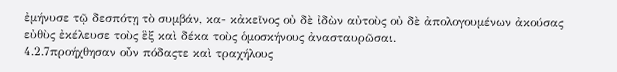ἐμήνυσε τῷ δεσπότῃ τὸ συμβάν, κα- κἀκεῖνος οὐ δὲ ἰδὼν αὐτοὺς οὐ δὲ ἀπολογουμένων ἀκούσας εὐθὺς ἐκέλευσε τοὺς ἓξ καὶ δέκα τοὺς ὁμοσκήνους ἀνασταυρῶσαι.
4.2.7προήχθησαν οὖν πόδαςτε καὶ τραχήλους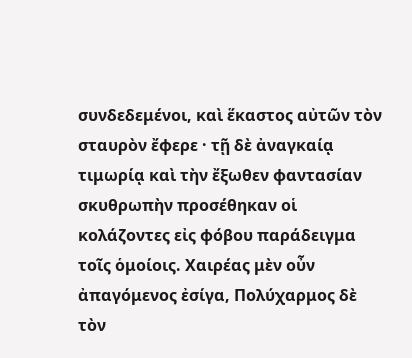συνδεδεμένοι, καὶ ἕκαστος αὐτῶν τὸν σταυρὸν ἔφερε · τῇ δὲ ἀναγκαίᾳ τιμωρίᾳ καὶ τὴν ἔξωθεν φαντασίαν σκυθρωπὴν προσέθηκαν οἱ κολάζοντες εἰς φόβου παράδειγμα τοῖς ὁμοίοις. Χαιρέας μὲν οὖν ἀπαγόμενος ἐσίγα, Πολύχαρμος δὲ τὸν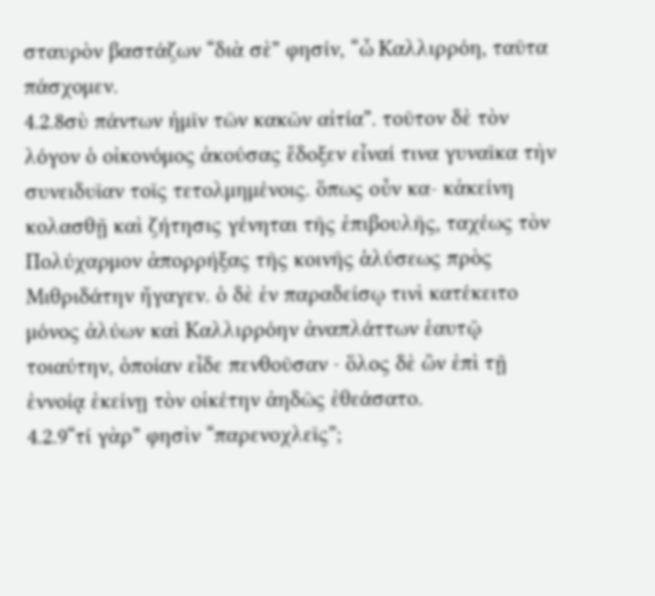σταυρὸν βαστάζων “διὰ σὲ” φησίν, “ὦ Καλλιρρόη, ταῦτα πάσχομεν.
4.2.8σὺ πάντων ἡμῖν τῶν κακῶν αἰτία”. τοῦτον δὲ τὸν λόγον ὁ οἰκονόμος ἀκούσας ἔδοξεν εἶναί τινα γυναῖκα τὴν συνειδυῖαν τοῖς τετολμημένοις. ὅπως οὖν κα- κἀκείνη κολασθῇ καὶ ζήτησις γένηται τῆς ἐπιβουλῆς, ταχέως τὸν Πολύχαρμον ἀπορρήξας τῆς κοινῆς ἁλύσεως πρὸς Μιθριδάτην ἤγαγεν. ὁ δὲ ἐν παραδείσῳ τινὶ κατέκειτο μόνος ἀλύων καὶ Καλλιρρόην ἀναπλάττων ἑαυτῷ τοιαύτην, ὁποίαν εἶδε πενθοῦσαν · ὅλος δὲ ὢν ἐπὶ τῇ ἐννοίᾳ ἐκείνῃ τὸν οἰκέτην ἀηδῶς ἐθεάσατο.
4.2.9“τί γὰρ” φησὶν “παρενοχλεῖς”;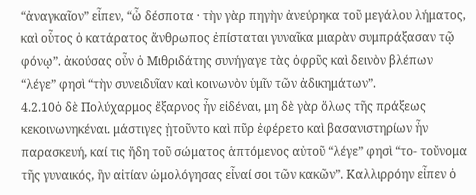“ἀναγκαῖον” εἶπεν, “ὦ δέσποτα · τὴν γὰρ πηγὴν ἀνεύρηκα τοῦ μεγάλου λήματος, καὶ οὗτος ὁ κατάρατος ἄνθρωπος ἐπίσταται γυναῖκα μιαρὰν συμπράξασαν τῷ φόνῳ”. ἀκούσας οὖν ὁ Μιθριδάτης συνήγαγε τὰς ὀφρῦς καὶ δεινὸν βλέπων “λέγε” φησὶ “τὴν συνειδυῖαν καὶ κοινωνὸν ὑμῖν τῶν ἀδικημάτων”.
4.2.10ὁ δὲ Πολύχαρμος ἔξαρνος ἦν εἰδέναι, μη δὲ γὰρ ὅλως τῆς πράξεως κεκοινωνηκέναι. μάστιγες ᾐτοῦντο καὶ πῦρ ἐφέρετο καὶ βασανιστηρίων ἦν παρασκευή, καί τις ἤδη τοῦ σώματος ἁπτόμενος αὐτοῦ “λέγε” φησὶ “το- τοὔνομα τῆς γυναικός, ἣν αἰτίαν ὡμολόγησας εἶναί σοι τῶν κακῶν”. Καλλιρρόην εἶπεν ὁ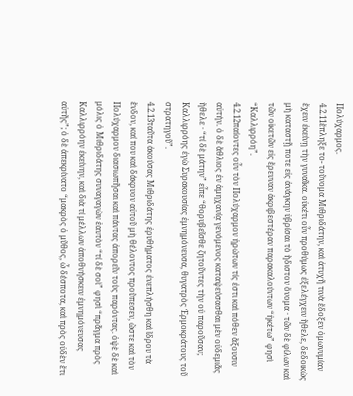Πολύχαρμος.
4.2.11ἔπληξε το- τοὔνομα Μιθριδάτην, καὶ ἀτυχῆ τινὰ ἔδοξεν ὁμωνυμίαν ἔχειν ἐκείνῃ τὴν γυναῖκα. οὐκέτι οὖν προθύμως ἐξελέγχειν ἤθελε, δεδοικὼς μὴ καταστῇ ποτε εἰς ἀνάγκην ὑβρίσαι τὸ ἥδιστον ὄνομα · τῶν δὲ φίλων καὶ τῶν οἰκετῶν εἰς ἔρευναν ἀκριβεστέραν παρακαλούντων “ἡκέτω” φησὶ “Καλλιρρόη”.
4.2.12παίοντες οὖν τὸν Πολύχαρμον ἠρώτων τίς ἐστι καὶ πόθεν ἄξουσιν αὐτήν. ὁ δὲ ἄθλιος ἐν ἀμηχανίᾳ γενόμενος καταψεύσασθαι μὲν οὐδεμιᾶς ἤθελε · “τί δὲ μάτην” εἶπε “θορυβεῖσθε ζητοῦντες τὴν οὐ παροῦσαν; Καλλιρρόης ἐγὼ Συρακουσίας ἐμνημόνευσα, θυγατρὸς Ἑρμοκράτους τοῦ στρατηγοῦ”.
4.2.13ταῦτα ἀκούσας Μιθριδάτης ἐρυθήματος ἐνεπλήσθη καὶ ἵδρου τὰ ἔνδον, καί που καὶ δάκρυον αὐτοῦ μὴ θέλοντος προὔπεσεν, ὥστε καὶ τὸν Πολύχαρμον διασιωπῆσαι καὶ πάντας ἀπορεῖν τοὺς παρόντας. ὀψὲ δὲ καὶ μόλις ὁ Μιθριδάτης συναγαγὼν ἑαυτὸν “τί δὲ σοὶ” φησὶ “πρᾶγμα πρὸς Καλλιρρόην ἐκείνην, καὶ διὰ τί μέλλων ἀποθνήσκειν ἐμνημόνευσας αὐτῆς”; ὁ δὲ ἀπεκρίνατο “μακρὸς ὁ μῦθος, ὦ δέσποτα, καὶ πρὸς οὐδὲν ἔτι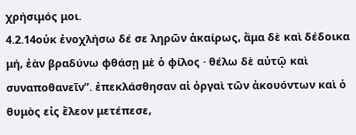χρήσιμός μοι.
4.2.14οὐκ ἐνοχλήσω δέ σε ληρῶν ἀκαίρως, ἅμα δὲ καὶ δέδοικα μή, ἐὰν βραδύνω φθάσῃ μὲ ὁ φίλος · θέλω δὲ αὐτῷ καὶ συναποθανεῖν”. ἐπεκλάσθησαν αἱ ὀργαὶ τῶν ἀκουόντων καὶ ὁ θυμὸς εἰς ἔλεον μετέπεσε,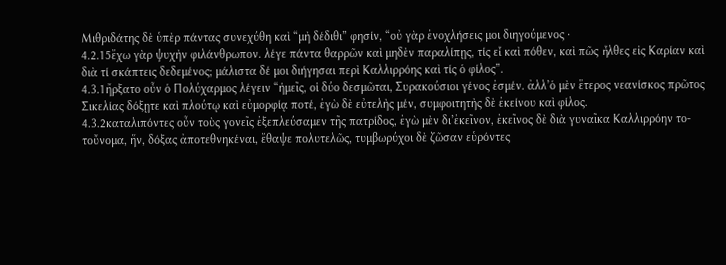Μιθριδάτης δὲ ὑπὲρ πάντας συνεχύθη καὶ “μὴ δέδιθι” φησίν, “οὐ γὰρ ἐνοχλήσεις μοι διηγούμενος ·
4.2.15ἔχω γὰρ ψυχὴν φιλάνθρωπον. λέγε πάντα θαρρῶν καὶ μηδὲν παραλίπῃς, τίς εἶ καὶ πόθεν, καὶ πῶς ἦλθες εἰς Καρίαν καὶ διὰ τί σκάπτεις δεδεμένος; μάλιστα δέ μοι διήγησαι περὶ Καλλιρρόης καὶ τίς ὁ φίλος”.
4.3.1ἤρξατο οὖν ὁ Πολύχαρμος λέγειν “ἡμεῖς, οἱ δύο δεσμῶται, Συρακούσιοι γένος ἐσμέν. ἀλλ’ὁ μὲν ἕτερος νεανίσκος πρῶτος Σικελίας δόξῃτε καὶ πλούτῳ καὶ εὐμορφίᾳ ποτέ, ἐγὼ δὲ εὐτελὴς μέν, συμφοιτητὴς δὲ ἐκείνου καὶ φίλος.
4.3.2καταλιπόντες οὖν τοὺς γονεῖς ἐξεπλεύσαμεν τῆς πατρίδος, ἐγὼ μὲν δι’ἐκεῖνον, ἐκεῖνος δὲ διὰ γυναῖκα Καλλιρρόην το- τοὔνομα, ἥν, δόξας ἀποτεθνηκέναι, ἔθαψε πολυτελῶς, τυμβωρύχοι δὲ ζῶσαν εὑρόντες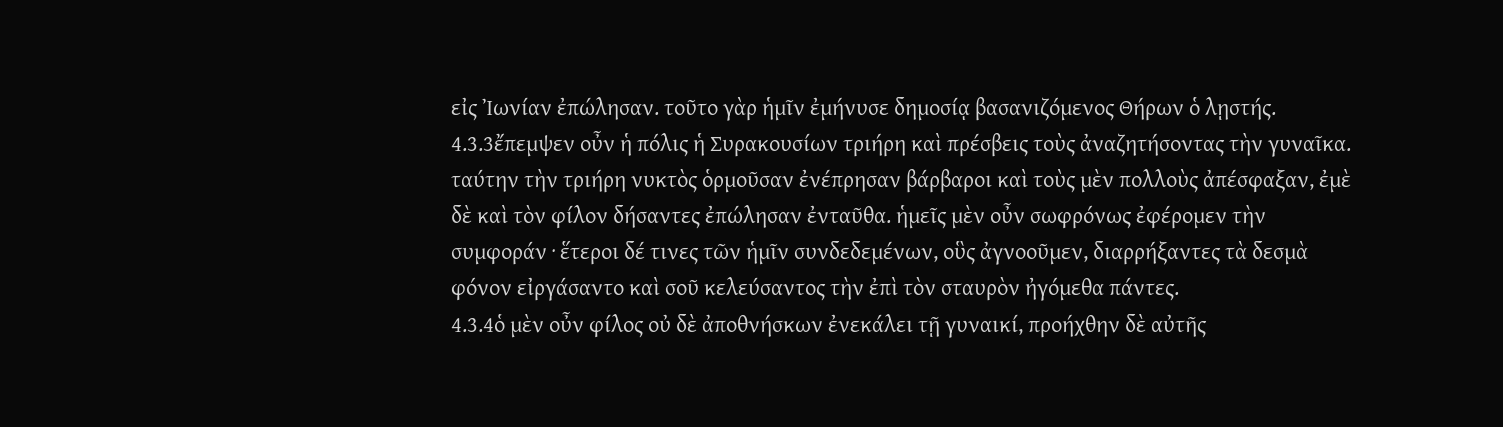εἰς Ἰωνίαν ἐπώλησαν. τοῦτο γὰρ ἡμῖν ἐμήνυσε δημοσίᾳ βασανιζόμενος Θήρων ὁ λῃστής.
4.3.3ἔπεμψεν οὖν ἡ πόλις ἡ Συρακουσίων τριήρη καὶ πρέσβεις τοὺς ἀναζητήσοντας τὴν γυναῖκα. ταύτην τὴν τριήρη νυκτὸς ὁρμοῦσαν ἐνέπρησαν βάρβαροι καὶ τοὺς μὲν πολλοὺς ἀπέσφαξαν, ἐμὲ δὲ καὶ τὸν φίλον δήσαντες ἐπώλησαν ἐνταῦθα. ἡμεῖς μὲν οὖν σωφρόνως ἐφέρομεν τὴν συμφοράν · ἕτεροι δέ τινες τῶν ἡμῖν συνδεδεμένων, οὓς ἀγνοοῦμεν, διαρρήξαντες τὰ δεσμὰ φόνον εἰργάσαντο καὶ σοῦ κελεύσαντος τὴν ἐπὶ τὸν σταυρὸν ἠγόμεθα πάντες.
4.3.4ὁ μὲν οὖν φίλος οὐ δὲ ἀποθνήσκων ἐνεκάλει τῇ γυναικί, προήχθην δὲ αὐτῆς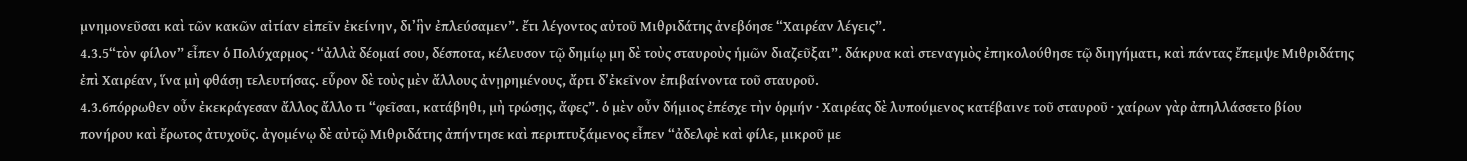μνημονεῦσαι καὶ τῶν κακῶν αἰτίαν εἰπεῖν ἐκείνην, δι’ἣν ἐπλεύσαμεν”. ἔτι λέγοντος αὐτοῦ Μιθριδάτης ἀνεβόησε “Χαιρέαν λέγεις”.
4.3.5“τὸν φίλον” εἶπεν ὁ Πολύχαρμος · “ἀλλὰ δέομαί σου, δέσποτα, κέλευσον τῷ δημίῳ μη δὲ τοὺς σταυροὺς ἡμῶν διαζεῦξαι”. δάκρυα καὶ στεναγμὸς ἐπηκολούθησε τῷ διηγήματι, καὶ πάντας ἔπεμψε Μιθριδάτης ἐπὶ Χαιρέαν, ἵνα μὴ φθάσῃ τελευτήσας. εὗρον δὲ τοὺς μὲν ἄλλους ἀνῃρημένους, ἄρτι δ’ἐκεῖνον ἐπιβαίνοντα τοῦ σταυροῦ.
4.3.6πόρρωθεν οὖν ἐκεκράγεσαν ἄλλος ἄλλο τι “φεῖσαι, κατάβηθι, μὴ τρώσῃς, ἄφες”. ὁ μὲν οὖν δήμιος ἐπέσχε τὴν ὁρμήν · Χαιρέας δὲ λυπούμενος κατέβαινε τοῦ σταυροῦ · χαίρων γὰρ ἀπηλλάσσετο βίου πονήρου καὶ ἔρωτος ἀτυχοῦς. ἀγομένῳ δὲ αὐτῷ Μιθριδάτης ἀπήντησε καὶ περιπτυξάμενος εἶπεν “ἀδελφὲ καὶ φίλε, μικροῦ με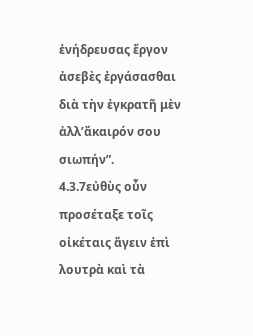ἐνήδρευσας ἔργον ἀσεβὲς ἐργάσασθαι διὰ τὴν ἐγκρατῆ μὲν ἀλλ’ἄκαιρόν σου σιωπήν”.
4.3.7εὐθὺς οὖν προσέταξε τοῖς οἰκέταις ἄγειν ἐπὶ λουτρὰ καὶ τὰ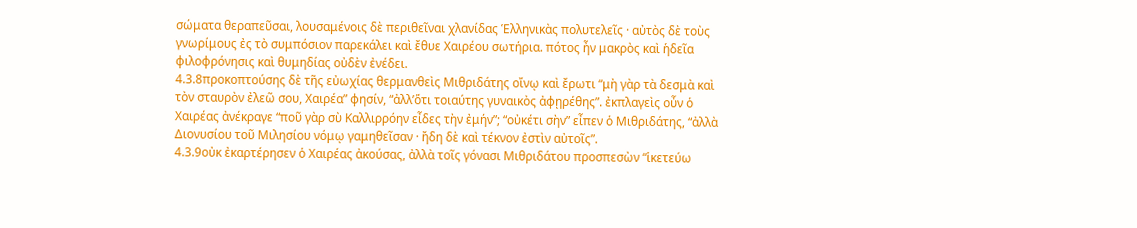σώματα θεραπεῦσαι, λουσαμένοις δὲ περιθεῖναι χλανίδας Ἑλληνικὰς πολυτελεῖς · αὐτὸς δὲ τοὺς γνωρίμους ἐς τὸ συμπόσιον παρεκάλει καὶ ἔθυε Χαιρέου σωτήρια. πότος ἦν μακρὸς καὶ ἡδεῖα φιλοφρόνησις καὶ θυμηδίας οὐδὲν ἐνέδει.
4.3.8προκοπτούσης δὲ τῆς εὐωχίας θερμανθεὶς Μιθριδάτης οἴνῳ καὶ ἔρωτι “μὴ γὰρ τὰ δεσμὰ καὶ τὸν σταυρὸν ἐλεῶ σου, Χαιρέα” φησίν, “ἀλλ’ὅτι τοιαύτης γυναικὸς ἀφῃρέθης”. ἐκπλαγεὶς οὖν ὁ Χαιρέας ἀνέκραγε “ποῦ γὰρ σὺ Καλλιρρόην εἶδες τὴν ἐμήν”; “οὐκέτι σὴν” εἶπεν ὁ Μιθριδάτης, “ἀλλὰ Διονυσίου τοῦ Μιλησίου νόμῳ γαμηθεῖσαν · ἤδη δὲ καὶ τέκνον ἐστὶν αὐτοῖς”.
4.3.9οὐκ ἐκαρτέρησεν ὁ Χαιρέας ἀκούσας, ἀλλὰ τοῖς γόνασι Μιθριδάτου προσπεσὼν “ἱκετεύω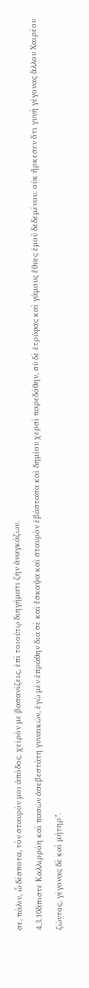σε, πάλιν, ὦ δέσποτα, τὸν σταυρόν μοι ἀπόδος. χεῖρόν με βασανίζεις, ἐπὶ τοιούτῳ διηγήματι ζῆν ἀναγκάζων.
4.3.10ἄπιστε Καλλιρρόη καὶ πασῶν ἀσεβεστάτη γυναικῶν, ἐγὼ μὲν ἐπράθην διὰ σὲ καὶ ἔσκαψα καὶ σταυρὸν ἐβάστασα καὶ δημίου χερσὶ παρεδόθην, σὺ δὲ ἐτρύφας καὶ γάμους ἔθυες ἐμοῦ δεδεμένου. οὐκ ἤρκεσεν ὅτι γυνὴ γέγονας ἄλλου Χαιρέου ζῶντος, γέγονας δὲ καὶ μήτηρ”.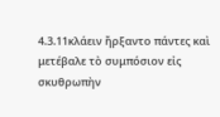4.3.11κλάειν ἤρξαντο πάντες καὶ μετέβαλε τὸ συμπόσιον εἰς σκυθρωπὴν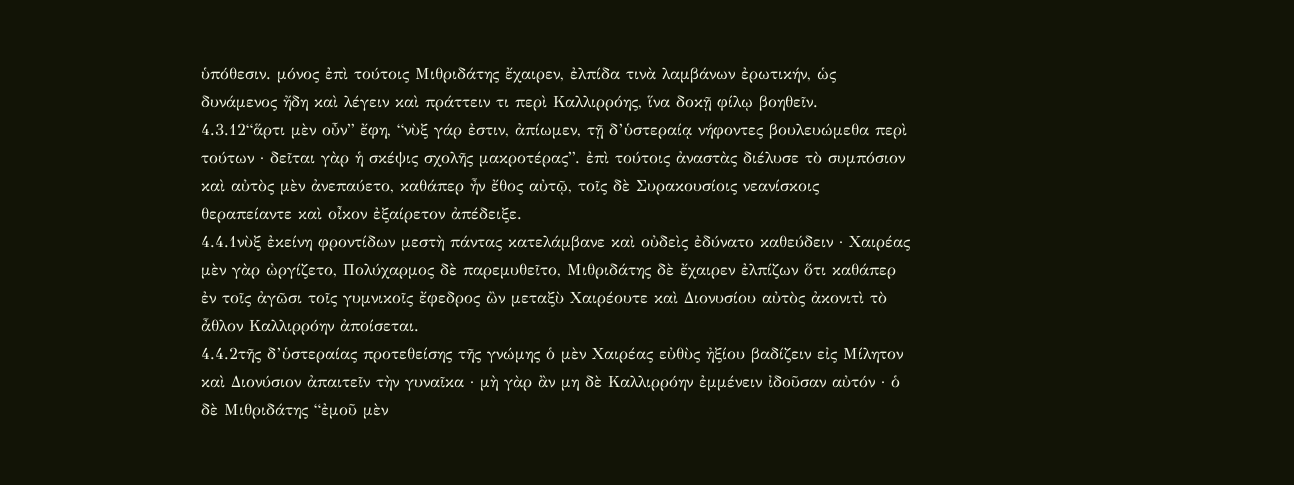ὑπόθεσιν. μόνος ἐπὶ τούτοις Μιθριδάτης ἔχαιρεν, ἐλπίδα τινὰ λαμβάνων ἐρωτικήν, ὡς δυνάμενος ἤδη καὶ λέγειν καὶ πράττειν τι περὶ Καλλιρρόης, ἵνα δοκῇ φίλῳ βοηθεῖν.
4.3.12“ἅρτι μὲν οὖν” ἔφη, “νὺξ γάρ ἐστιν, ἀπίωμεν, τῇ δ’ὑστεραίᾳ νήφοντες βουλευώμεθα περὶ τούτων · δεῖται γὰρ ἡ σκέψις σχολῆς μακροτέρας”. ἐπὶ τούτοις ἀναστὰς διέλυσε τὸ συμπόσιον καὶ αὐτὸς μὲν ἀνεπαύετο, καθάπερ ἦν ἔθος αὐτῷ, τοῖς δὲ Συρακουσίοις νεανίσκοις θεραπείαντε καὶ οἶκον ἐξαίρετον ἀπέδειξε.
4.4.1νὺξ ἐκείνη φροντίδων μεστὴ πάντας κατελάμβανε καὶ οὐδεὶς ἐδύνατο καθεύδειν · Χαιρέας μὲν γὰρ ὠργίζετο, Πολύχαρμος δὲ παρεμυθεῖτο, Μιθριδάτης δὲ ἔχαιρεν ἐλπίζων ὅτι καθάπερ ἐν τοῖς ἀγῶσι τοῖς γυμνικοῖς ἔφεδρος ὢν μεταξὺ Χαιρέουτε καὶ Διονυσίου αὐτὸς ἀκονιτὶ τὸ ἆθλον Καλλιρρόην ἀποίσεται.
4.4.2τῆς δ’ὑστεραίας προτεθείσης τῆς γνώμης ὁ μὲν Χαιρέας εὐθὺς ἠξίου βαδίζειν εἰς Μίλητον καὶ Διονύσιον ἀπαιτεῖν τὴν γυναῖκα · μὴ γὰρ ἂν μη δὲ Καλλιρρόην ἐμμένειν ἰδοῦσαν αὐτόν · ὁ δὲ Μιθριδάτης “ἐμοῦ μὲν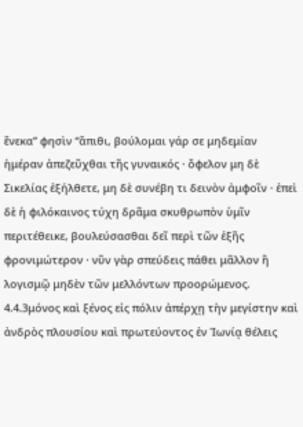ἕνεκα” φησὶν “ἄπιθι, βούλομαι γάρ σε μηδεμίαν ἡμέραν ἀπεζεῦχθαι τῆς γυναικός · ὄφελον μη δὲ Σικελίας ἐξήλθετε, μη δὲ συνέβη τι δεινὸν ἀμφοῖν · ἐπεὶ δὲ ἡ φιλόκαινος τύχη δρᾶμα σκυθρωπὸν ὑμῖν περιτέθεικε, βουλεύσασθαι δεῖ περὶ τῶν ἑξῆς φρονιμώτερον · νῦν γὰρ σπεύδεις πάθει μᾶλλον ἢ λογισμῷ μηδὲν τῶν μελλόντων προορώμενος.
4.4.3μόνος καὶ ξένος εἰς πόλιν ἀπέρχῃ τὴν μεγίστην καὶ ἀνδρὸς πλουσίου καὶ πρωτεύοντος ἐν Ἰωνίᾳ θέλεις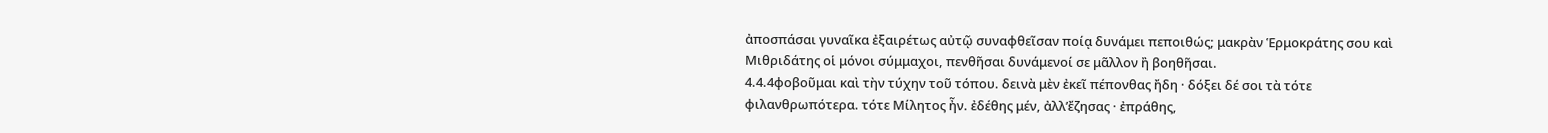ἀποσπάσαι γυναῖκα ἐξαιρέτως αὐτῷ συναφθεῖσαν ποίᾳ δυνάμει πεποιθώς; μακρὰν Ἑρμοκράτης σου καὶ Μιθριδάτης οἱ μόνοι σύμμαχοι, πενθῆσαι δυνάμενοί σε μᾶλλον ἢ βοηθῆσαι.
4.4.4φοβοῦμαι καὶ τὴν τύχην τοῦ τόπου. δεινὰ μὲν ἐκεῖ πέπονθας ἤδη · δόξει δέ σοι τὰ τότε φιλανθρωπότερα. τότε Μίλητος ἦν. ἐδέθης μέν, ἀλλ’ἔζησας · ἐπράθης,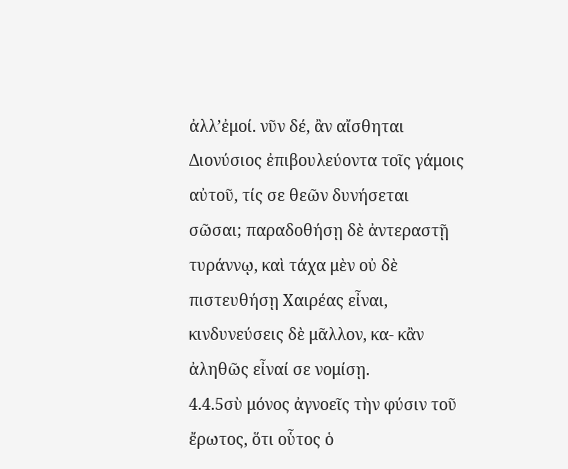ἀλλ’ἐμοί. νῦν δέ, ἂν αἴσθηται Διονύσιος ἐπιβουλεύοντα τοῖς γάμοις αὐτοῦ, τίς σε θεῶν δυνήσεται σῶσαι; παραδοθήσῃ δὲ ἀντεραστῇ τυράννῳ, καὶ τάχα μὲν οὐ δὲ πιστευθήσῃ Χαιρέας εἶναι, κινδυνεύσεις δὲ μᾶλλον, κα- κἂν ἀληθῶς εἶναί σε νομίσῃ.
4.4.5σὺ μόνος ἀγνοεῖς τὴν φύσιν τοῦ ἔρωτος, ὅτι οὗτος ὁ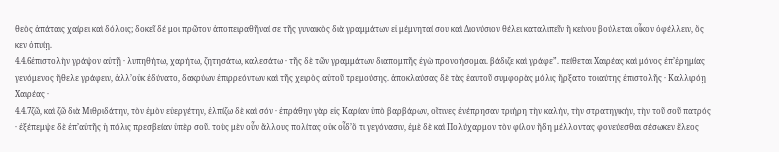θεὸς ἀπάταις χαίρει καὶ δόλοις; δοκεῖ δέ μοι πρῶτον ἀποπειραθῆναί σε τῆς γυναικὸς διὰ γραμμάτων εἰ μέμνηταί σου καὶ Διονύσιον θέλει καταλιπεῖν ἢ κείνου βούλεται οἶκον ὀφέλλειν, ὅς κεν ὀπυίῃ.
4.4.6ἐπιστολὴν γράψον αὐτῇ · λυπηθήτω, χαρήτω, ζητησάτω, καλεσάτω · τῆς δὲ τῶν γραμμάτων διαπομπῆς ἐγὼ προνοήσομαι. βάδιζε καὶ γράφε”. πείθεται Χαιρέας καὶ μόνος ἐπ’ἐρημίας γενόμενος ἤθελε γράφειν, ἀλλ’οὐκ ἐδύνατο, δακρύων ἐπιρρεόντων καὶ τῆς χειρὸς αὐτοῦ τρεμούσης. ἀποκλαύσας δὲ τὰς ἑαυτοῦ συμφορὰς μόλις ἤρξατο τοιαύτης ἐπιστολῆς · Καλλιρόῃ Χαιρέας ·
4.4.7ζῶ, καὶ ζῶ διὰ Μιθριδάτην, τὸν ἐμὸν εὐεργέτην, ἐλπίζω δὲ καὶ σόν · ἐπράθην γὰρ εἰς Καρίαν ὑπὸ βαρβάρων, οἵτινες ἐνέπρησαν τριήρη τὴν καλήν, τὴν στρατηγικήν, τὴν τοῦ σοῦ πατρός · ἐξέπεμψε δὲ ἐπ’αὐτῆς ἡ πόλις πρεσβείαν ὑπὲρ σοῦ. τοὺς μὲν οὖν ἄλλους πολίτας οὐκ οἶδ’ὅ τι γεγόνασιν, ἐμὲ δὲ καὶ Πολύχαρμον τὸν φίλον ἤδη μέλλοντας φονεύεσθαι σέσωκεν ἔλεος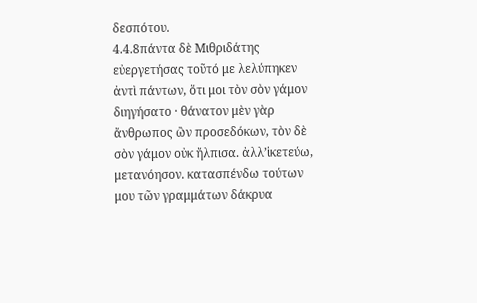δεσπότου.
4.4.8πάντα δὲ Μιθριδάτης εὐεργετήσας τοῦτό με λελύπηκεν ἀντὶ πάντων, ὅτι μοι τὸν σὸν γάμον διηγήσατο · θάνατον μὲν γὰρ ἄνθρωπος ὢν προσεδόκων, τὸν δὲ σὸν γάμον οὐκ ἤλπισα. ἀλλ’ἱκετεύω, μετανόησον. κατασπένδω τούτων μου τῶν γραμμάτων δάκρυα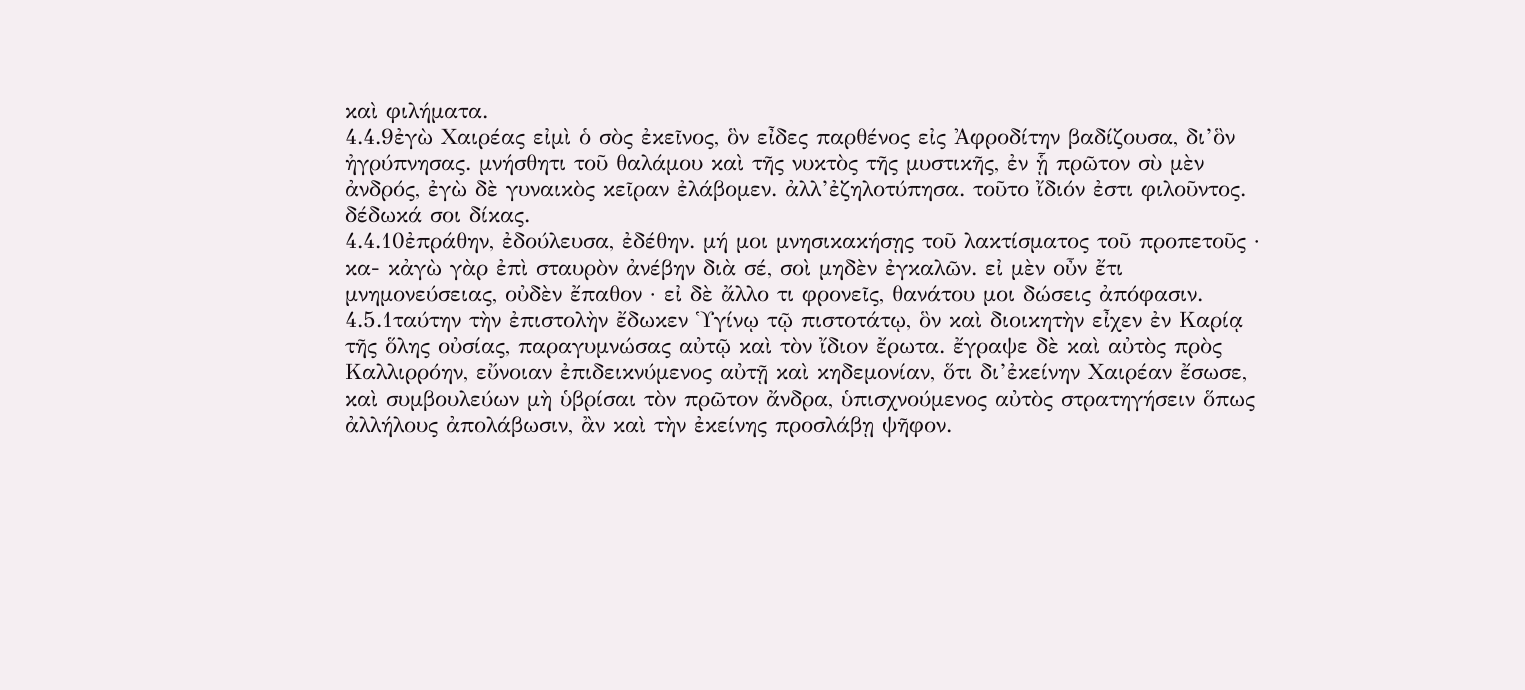καὶ φιλήματα.
4.4.9ἐγὼ Χαιρέας εἰμὶ ὁ σὸς ἐκεῖνος, ὃν εἶδες παρθένος εἰς Ἀφροδίτην βαδίζουσα, δι’ὃν ἠγρύπνησας. μνήσθητι τοῦ θαλάμου καὶ τῆς νυκτὸς τῆς μυστικῆς, ἐν ᾗ πρῶτον σὺ μὲν ἀνδρός, ἐγὼ δὲ γυναικὸς κεῖραν ἐλάβομεν. ἀλλ’ἐζηλοτύπησα. τοῦτο ἴδιόν ἐστι φιλοῦντος. δέδωκά σοι δίκας.
4.4.10ἐπράθην, ἐδούλευσα, ἐδέθην. μή μοι μνησικακήσῃς τοῦ λακτίσματος τοῦ προπετοῦς · κα- κἀγὼ γὰρ ἐπὶ σταυρὸν ἀνέβην διὰ σέ, σοὶ μηδὲν ἐγκαλῶν. εἰ μὲν οὖν ἔτι μνημονεύσειας, οὐδὲν ἔπαθον · εἰ δὲ ἄλλο τι φρονεῖς, θανάτου μοι δώσεις ἀπόφασιν.
4.5.1ταύτην τὴν ἐπιστολὴν ἔδωκεν Ὑγίνῳ τῷ πιστοτάτῳ, ὃν καὶ διοικητὴν εἶχεν ἐν Καρίᾳ τῆς ὅλης οὐσίας, παραγυμνώσας αὐτῷ καὶ τὸν ἴδιον ἔρωτα. ἔγραψε δὲ καὶ αὐτὸς πρὸς Καλλιρρόην, εὔνοιαν ἐπιδεικνύμενος αὐτῇ καὶ κηδεμονίαν, ὅτι δι’ἐκείνην Χαιρέαν ἔσωσε, καὶ συμβουλεύων μὴ ὑβρίσαι τὸν πρῶτον ἄνδρα, ὑπισχνούμενος αὐτὸς στρατηγήσειν ὅπως ἀλλήλους ἀπολάβωσιν, ἂν καὶ τὴν ἐκείνης προσλάβῃ ψῆφον.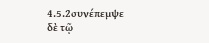4.5.2συνέπεμψε δὲ τῷ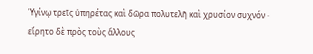Ὑγίνῳ τρεῖς ὑπηρέτας καὶ δῶρα πολυτελῆ καὶ χρυσίον συχνόν · εἴρητο δὲ πρὸς τοὺς ἄλλους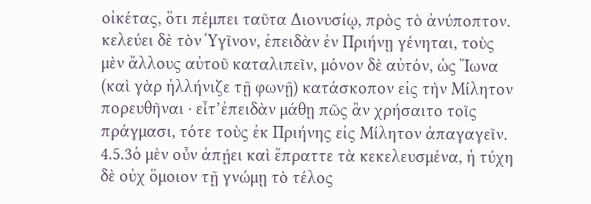οἰκέτας, ὅτι πέμπει ταῦτα Διονυσίῳ, πρὸς τὸ ἀνύποπτον. κελεύει δὲ τὸν Ὑγῖνον, ἐπειδὰν ἐν Πριήνῃ γένηται, τοὺς μὲν ἄλλους αὐτοῦ καταλιπεῖν, μόνον δὲ αὐτόν, ὡς Ἴωνα (καὶ γὰρ ἡλλήνιζε τῇ φωνῇ) κατάσκοπον εἰς τὴν Μίλητον πορευθῆναι · εἶτ’ἐπειδὰν μάθῃ πῶς ἂν χρήσαιτο τοῖς πράγμασι, τότε τοὺς ἐκ Πριήνης εἰς Μίλητον ἀπαγαγεῖν.
4.5.3ὁ μὲν οὖν ἀπῄει καὶ ἔπραττε τὰ κεκελευσμένα, ἡ τύχη δὲ οὐχ ὅμοιον τῇ γνώμῃ τὸ τέλος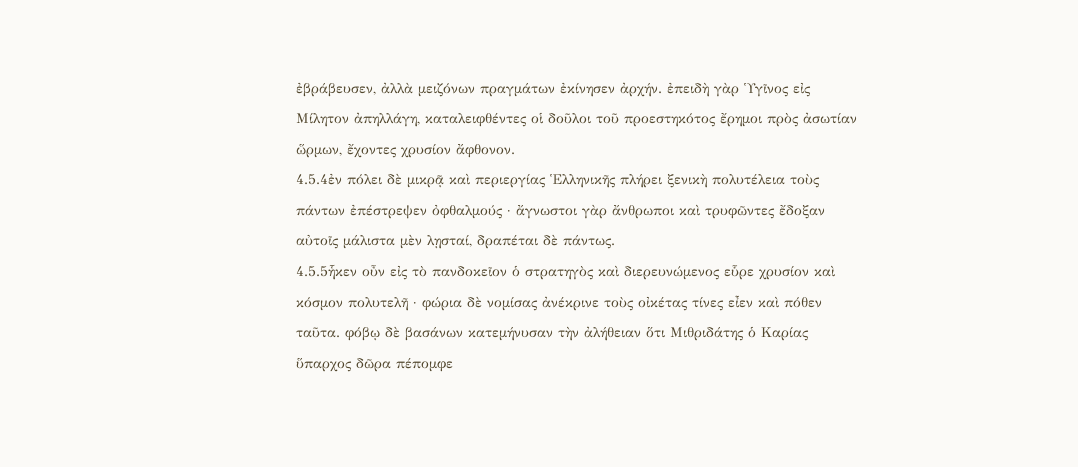ἐβράβευσεν, ἀλλὰ μειζόνων πραγμάτων ἐκίνησεν ἀρχήν. ἐπειδὴ γὰρ Ὑγῖνος εἰς Μίλητον ἀπηλλάγη, καταλειφθέντες οἱ δοῦλοι τοῦ προεστηκότος ἔρημοι πρὸς ἀσωτίαν ὥρμων, ἔχοντες χρυσίον ἄφθονον.
4.5.4ἐν πόλει δὲ μικρᾷ καὶ περιεργίας Ἑλληνικῆς πλήρει ξενικὴ πολυτέλεια τοὺς πάντων ἐπέστρεψεν ὀφθαλμούς · ἄγνωστοι γὰρ ἄνθρωποι καὶ τρυφῶντες ἔδοξαν αὐτοῖς μάλιστα μὲν λῃσταί, δραπέται δὲ πάντως.
4.5.5ἧκεν οὖν εἰς τὸ πανδοκεῖον ὁ στρατηγὸς καὶ διερευνώμενος εὗρε χρυσίον καὶ κόσμον πολυτελῆ · φώρια δὲ νομίσας ἀνέκρινε τοὺς οἰκέτας τίνες εἶεν καὶ πόθεν ταῦτα. φόβῳ δὲ βασάνων κατεμήνυσαν τὴν ἀλήθειαν ὅτι Μιθριδάτης ὁ Καρίας ὕπαρχος δῶρα πέπομφε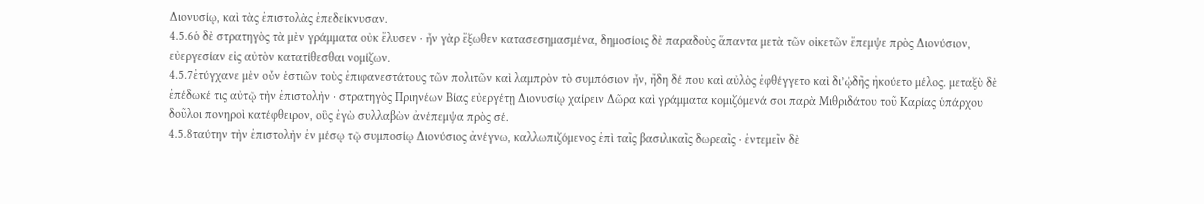Διονυσίῳ, καὶ τὰς ἐπιστολὰς ἐπεδείκνυσαν.
4.5.6ὁ δὲ στρατηγὸς τὰ μὲν γράμματα οὐκ ἔλυσεν · ἦν γὰρ ἔξωθεν κατασεσημασμένα, δημοσίοις δὲ παραδοὺς ἅπαντα μετὰ τῶν οἰκετῶν ἔπεμψε πρὸς Διονύσιον, εὐεργεσίαν εἰς αὐτὸν κατατίθεσθαι νομίζων.
4.5.7ἐτύγχανε μὲν οὖν ἑστιῶν τοὺς ἐπιφανεστάτους τῶν πολιτῶν καὶ λαμπρὸν τὸ συμπόσιον ἦν, ἤδη δέ που καὶ αὐλὸς ἐφθέγγετο καὶ δι’ᾠδῆς ἠκούετο μέλος. μεταξὺ δὲ ἐπέδωκέ τις αὐτῷ τὴν ἐπιστολὴν · στρατηγὸς Πριηνέων Βίας εὐεργέτῃ Διονυσίῳ χαίρειν Δῶρα καὶ γράμματα κομιζόμενά σοι παρὰ Μιθριδάτου τοῦ Καρίας ὑπάρχου δοῦλοι πονηροὶ κατέφθειρον, οὓς ἐγὼ συλλαβὼν ἀνέπεμψα πρὸς σέ.
4.5.8ταύτην τὴν ἐπιστολὴν ἐν μέσῳ τῷ συμποσίῳ Διονύσιος ἀνέγνω, καλλωπιζόμενος ἐπὶ ταῖς βασιλικαῖς δωρεαῖς · ἐντεμεῖν δὲ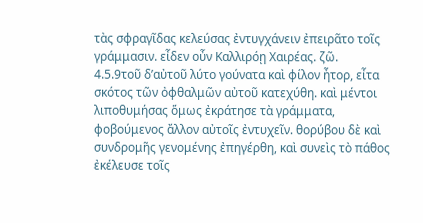τὰς σφραγῖδας κελεύσας ἐντυγχάνειν ἐπειρᾶτο τοῖς γράμμασιν. εἶδεν οὖν Καλλιρόῃ Χαιρέας. ζῶ.
4.5.9τοῦ δ’αὐτοῦ λύτο γούνατα καὶ φίλον ἦτορ, εἶτα σκότος τῶν ὀφθαλμῶν αὐτοῦ κατεχύθη. καὶ μέντοι λιποθυμήσας ὅμως ἐκράτησε τὰ γράμματα, φοβούμενος ἄλλον αὐτοῖς ἐντυχεῖν. θορύβου δὲ καὶ συνδρομῆς γενομένης ἐπηγέρθη, καὶ συνεὶς τὸ πάθος ἐκέλευσε τοῖς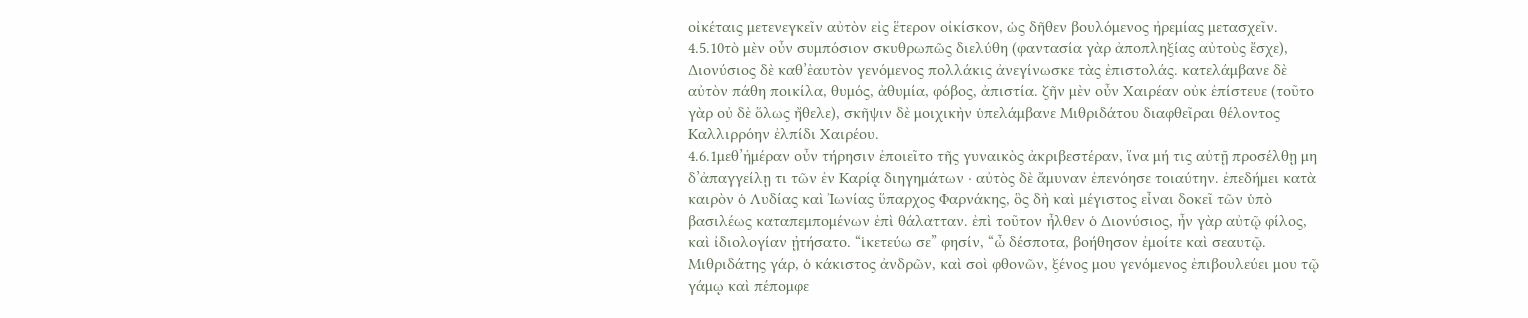οἰκέταις μετενεγκεῖν αὐτὸν εἰς ἕτερον οἰκίσκον, ὡς δῆθεν βουλόμενος ἠρεμίας μετασχεῖν.
4.5.10τὸ μὲν οὖν συμπόσιον σκυθρωπῶς διελύθη (φαντασία γὰρ ἀποπληξίας αὐτοὺς ἔσχε), Διονύσιος δὲ καθ’ἑαυτὸν γενόμενος πολλάκις ἀνεγίνωσκε τὰς ἐπιστολάς. κατελάμβανε δὲ αὐτὸν πάθη ποικίλα, θυμός, ἀθυμία, φόβος, ἀπιστία. ζῆν μὲν οὖν Χαιρέαν οὐκ ἐπίστευε (τοῦτο γὰρ οὐ δὲ ὅλως ἤθελε), σκῆψιν δὲ μοιχικὴν ὑπελάμβανε Μιθριδάτου διαφθεῖραι θέλοντος Καλλιρρόην ἐλπίδι Χαιρέου.
4.6.1μεθ’ἡμέραν οὖν τήρησιν ἐποιεῖτο τῆς γυναικὸς ἀκριβεστέραν, ἵνα μή τις αὐτῇ προσέλθῃ μη δ’ἀπαγγείλῃ τι τῶν ἐν Καρίᾳ διηγημάτων · αὐτὸς δὲ ἄμυναν ἐπενόησε τοιαύτην. ἐπεδήμει κατὰ καιρὸν ὁ Λυδίας καὶ Ἰωνίας ὕπαρχος Φαρνάκης, ὃς δὴ καὶ μέγιστος εἶναι δοκεῖ τῶν ὑπὸ βασιλέως καταπεμπομένων ἐπὶ θάλατταν. ἐπὶ τοῦτον ἦλθεν ὁ Διονύσιος, ἦν γὰρ αὐτῷ φίλος, καὶ ἰδιολογίαν ᾐτήσατο. “ἱκετεύω σε” φησίν, “ὦ δέσποτα, βοήθησον ἐμοίτε καὶ σεαυτῷ. Μιθριδάτης γάρ, ὁ κάκιστος ἀνδρῶν, καὶ σοὶ φθονῶν, ξένος μου γενόμενος ἐπιβουλεύει μου τῷ γάμῳ καὶ πέπομφε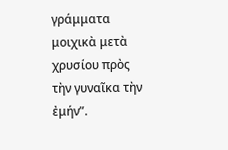γράμματα μοιχικὰ μετὰ χρυσίου πρὸς τὴν γυναῖκα τὴν ἐμήν”.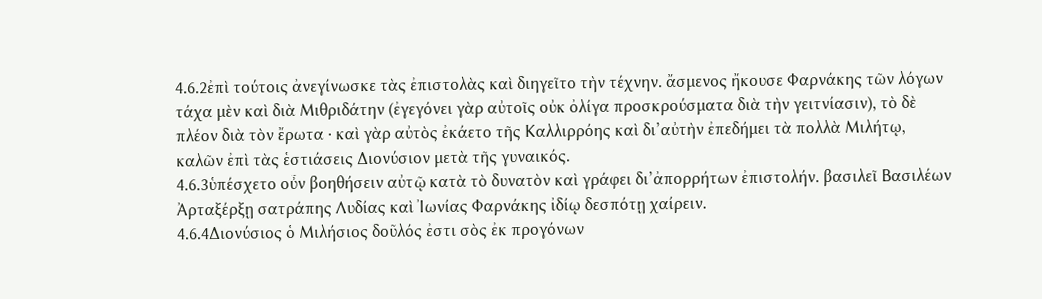4.6.2ἐπὶ τούτοις ἀνεγίνωσκε τὰς ἐπιστολὰς καὶ διηγεῖτο τὴν τέχνην. ἄσμενος ἤκουσε Φαρνάκης τῶν λόγων τάχα μὲν καὶ διὰ Μιθριδάτην (ἐγεγόνει γὰρ αὐτοῖς οὐκ ὀλίγα προσκρούσματα διὰ τὴν γειτνίασιν), τὸ δὲ πλέον διὰ τὸν ἔρωτα · καὶ γὰρ αὐτὸς ἐκάετο τῆς Καλλιρρόης καὶ δι’αὐτὴν ἐπεδήμει τὰ πολλὰ Μιλήτῳ, καλῶν ἐπὶ τὰς ἑστιάσεις Διονύσιον μετὰ τῆς γυναικός.
4.6.3ὑπέσχετο οὖν βοηθήσειν αὐτῷ κατὰ τὸ δυνατὸν καὶ γράφει δι’ἀπορρήτων ἐπιστολήν. βασιλεῖ Βασιλέων Ἀρταξέρξῃ σατράπης Λυδίας καὶ Ἰωνίας Φαρνάκης ἰδίῳ δεσπότῃ χαίρειν.
4.6.4Διονύσιος ὁ Μιλήσιος δοῦλός ἐστι σὸς ἐκ προγόνων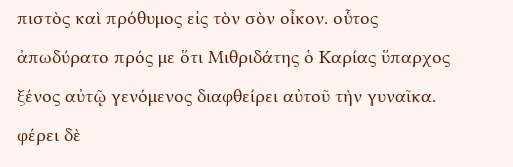πιστὸς καὶ πρόθυμος εἰς τὸν σὸν οἶκον. οὗτος ἀπωδύρατο πρός με ὅτι Μιθριδάτης ὁ Καρίας ὕπαρχος ξένος αὐτῷ γενόμενος διαφθείρει αὐτοῦ τὴν γυναῖκα. φέρει δὲ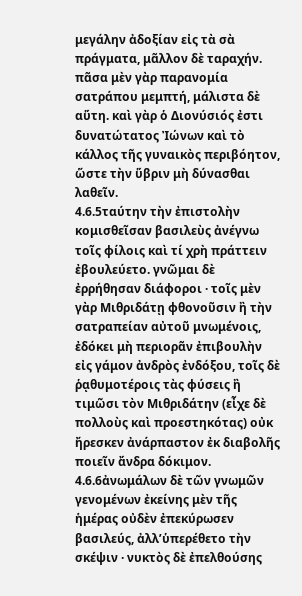μεγάλην ἀδοξίαν εἰς τὰ σὰ πράγματα, μᾶλλον δὲ ταραχήν. πᾶσα μὲν γὰρ παρανομία σατράπου μεμπτή, μάλιστα δὲ αὕτη. καὶ γὰρ ὁ Διονύσιός ἐστι δυνατώτατος Ἰώνων καὶ τὸ κάλλος τῆς γυναικὸς περιβόητον, ὥστε τὴν ὕβριν μὴ δύνασθαι λαθεῖν.
4.6.5ταύτην τὴν ἐπιστολὴν κομισθεῖσαν βασιλεὺς ἀνέγνω τοῖς φίλοις καὶ τί χρὴ πράττειν ἐβουλεύετο. γνῶμαι δὲ ἐρρήθησαν διάφοροι · τοῖς μὲν γὰρ Μιθριδάτῃ φθονοῦσιν ἢ τὴν σατραπείαν αὐτοῦ μνωμένοις, ἐδόκει μὴ περιορᾶν ἐπιβουλὴν εἰς γάμον ἀνδρὸς ἐνδόξου, τοῖς δὲ ῥᾳθυμοτέροις τὰς φύσεις ἢ τιμῶσι τὸν Μιθριδάτην (εἶχε δὲ πολλοὺς καὶ προεστηκότας) οὐκ ἤρεσκεν ἀνάρπαστον ἐκ διαβολῆς ποιεῖν ἄνδρα δόκιμον.
4.6.6ἀνωμάλων δὲ τῶν γνωμῶν γενομένων ἐκείνης μὲν τῆς ἡμέρας οὐδὲν ἐπεκύρωσεν βασιλεύς, ἀλλ’ὑπερέθετο τὴν σκέψιν · νυκτὸς δὲ ἐπελθούσης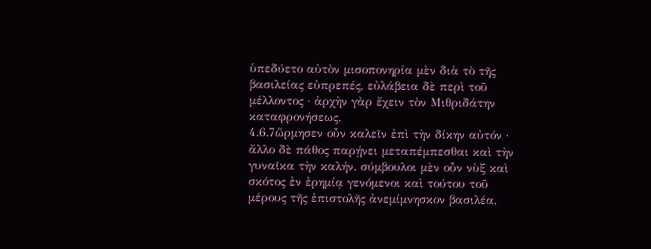ὑπεδύετο αὐτὸν μισοπονηρία μὲν διὰ τὸ τῆς βασιλείας εὐπρεπές, εὐλάβεια δὲ περὶ τοῦ μέλλοντος · ἀρχὴν γὰρ ἔχειν τὸν Μιθριδάτην καταφρονήσεως.
4.6.7ὥρμησεν οὖν καλεῖν ἐπὶ τὴν δίκην αὐτόν · ἄλλο δὲ πάθος παρῄνει μεταπέμπεσθαι καὶ τὴν γυναῖκα τὴν καλήν. σύμβουλοι μὲν οὖν νὺξ καὶ σκότος ἐν ἐρημίᾳ γενόμενοι καὶ τούτου τοῦ μέρους τῆς ἐπιστολῆς ἀνεμίμνησκον βασιλέα,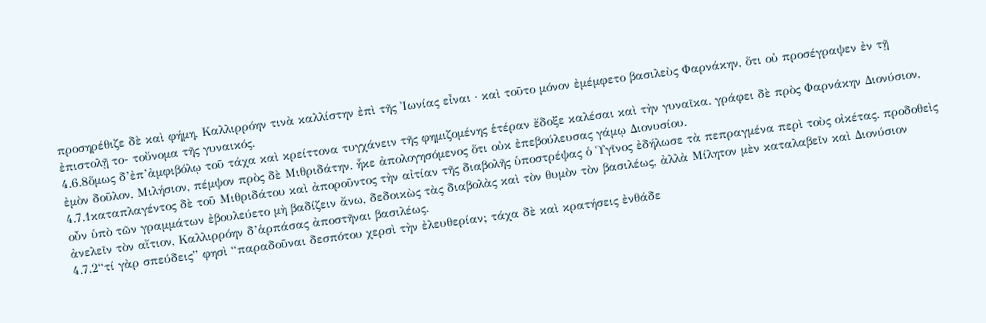προσηρέθιζε δὲ καὶ φήμη, Καλλιρρόην τινὰ καλλίστην ἐπὶ τῆς Ἰωνίας εἶναι · καὶ τοῦτο μόνον ἐμέμφετο βασιλεὺς Φαρνάκην, ὅτι οὐ προσέγραψεν ἐν τῇ ἐπιστολῇ το- τοὔνομα τῆς γυναικός.
4.6.8ὅμως δ’ἐπ’ἀμφιβόλῳ τοῦ τάχα καὶ κρείττονα τυγχάνειν τῆς φημιζομένης ἑτέραν ἔδοξε καλέσαι καὶ τὴν γυναῖκα. γράφει δὲ πρὸς Φαρνάκην Διονύσιον, ἐμὸν δοῦλον, Μιλήσιον, πέμψον πρὸς δὲ Μιθριδάτην. ἧκε ἀπολογησόμενος ὅτι οὐκ ἐπεβούλευσας γάμῳ Διονυσίου.
4.7.1καταπλαγέντος δὲ τοῦ Μιθριδάτου καὶ ἀποροῦντος τὴν αἰτίαν τῆς διαβολῆς ὑποστρέψας ὁ Ὑγῖνος ἐδήλωσε τὰ πεπραγμένα περὶ τοὺς οἰκέτας. προδοθεὶς οὖν ὑπὸ τῶν γραμμάτων ἐβουλεύετο μὴ βαδίζειν ἄνω, δεδοικὼς τὰς διαβολὰς καὶ τὸν θυμὸν τὸν βασιλέως, ἀλλὰ Μίλητον μὲν καταλαβεῖν καὶ Διονύσιον ἀνελεῖν τὸν αἴτιον, Καλλιρρόην δ’ἁρπάσας ἀποστῆναι βασιλέως.
4.7.2“τί γὰρ σπεύδεις” φησὶ “παραδοῦναι δεσπότου χερσὶ τὴν ἐλευθερίαν; τάχα δὲ καὶ κρατήσεις ἐνθάδε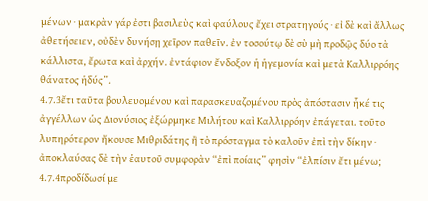μένων · μακρὰν γάρ ἐστι βασιλεὺς καὶ φαύλους ἔχει στρατηγούς · εἰ δὲ καὶ ἄλλως ἀθετήσειεν, οὐδὲν δυνήσῃ χεῖρον παθεῖν. ἐν τοσούτῳ δὲ σὺ μὴ προδῷς δύο τὰ κάλλιστα, ἔρωτα καὶ ἀρχήν. ἐντάφιον ἔνδοξον ἡ ἡγεμονία καὶ μετὰ Καλλιρρόης θάνατος ἡδύς”.
4.7.3ἔτι ταῦτα βουλευομένου καὶ παρασκευαζομένου πρὸς ἀπόστασιν ἧκέ τις ἀγγέλλων ὡς Διονύσιος ἐξώρμηκε Μιλήτου καὶ Καλλιρρόην ἐπάγεται. τοῦτο λυπηρότερον ἤκουσε Μιθριδάτης ἢ τὸ πρόσταγμα τὸ καλοῦν ἐπὶ τὴν δίκην · ἀποκλαύσας δὲ τὴν ἑαυτοῦ συμφορὰν “ἐπὶ ποίαις” φησὶν “ἐλπίσιν ἔτι μένω;
4.7.4προδίδωσί με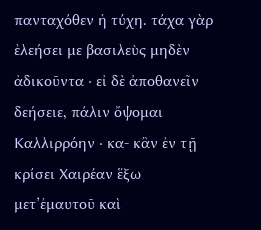πανταχόθεν ἡ τύχη. τάχα γὰρ ἐλεήσει με βασιλεὺς μηδὲν ἀδικοῦντα · εἰ δὲ ἀποθανεῖν δεήσειε, πάλιν ὄψομαι Καλλιρρόην · κα- κἂν ἐν τῇ κρίσει Χαιρέαν ἕξω μετ’ἐμαυτοῦ καὶ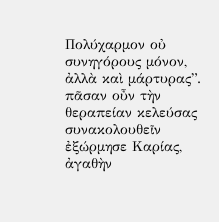Πολύχαρμον οὐ συνηγόρους μόνον, ἀλλὰ καὶ μάρτυρας”. πᾶσαν οὖν τὴν θεραπείαν κελεύσας συνακολουθεῖν ἐξώρμησε Καρίας, ἀγαθὴν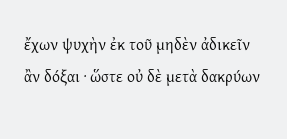ἔχων ψυχὴν ἐκ τοῦ μηδὲν ἀδικεῖν ἂν δόξαι · ὥστε οὐ δὲ μετὰ δακρύων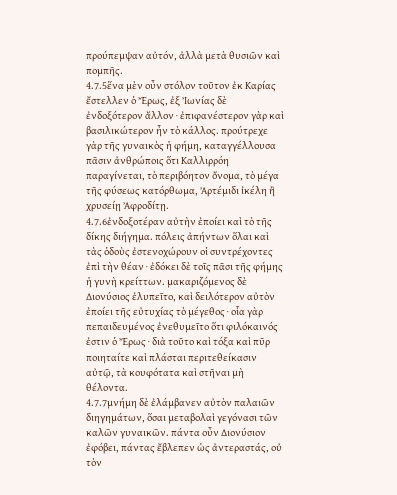προύπεμψαν αὐτόν, ἀλλὰ μετὰ θυσιῶν καὶ πομπῆς.
4.7.5ἕνα μὲν οὖν στόλον τοῦτον ἐκ Καρίας ἔστελλεν ὁ Ἔρως, ἐξ Ἰωνίας δὲ ἐνδοξότερον ἄλλον · ἐπιφανέστερον γὰρ καὶ βασιλικώτερον ἦν τὸ κάλλος. προύτρεχε γὰρ τῆς γυναικὸς ἡ φήμη, καταγγέλλουσα πᾶσιν ἀνθρώποις ὅτι Καλλιρρόη παραγίνεται, τὸ περιβόητον ὄνομα, τὸ μέγα τῆς φύσεως κατόρθωμα, Ἀρτέμιδι ἰκέλη ἢ χρυσείῃ Ἀφροδίτῃ.
4.7.6ἐνδοξοτέραν αὐτὴν ἐποίει καὶ τὸ τῆς δίκης διήγημα. πόλεις ἀπήντων ὅλαι καὶ τὰς ὁδοὺς ἐστενοχώρουν οἱ συντρέχοντες ἐπὶ τὴν θέαν · ἐδόκει δὲ τοῖς πᾶσι τῆς φήμης ἡ γυνὴ κρείττων. μακαριζόμενος δὲ Διονύσιος ἐλυπεῖτο, καὶ δειλότερον αὐτὸν ἐποίει τῆς εὐτυχίας τὸ μέγεθος · οἷα γὰρ πεπαιδευμένος ἐνεθυμεῖτο ὅτι φιλόκαινός ἐστιν ὁ Ἔρως · διὰ τοῦτο καὶ τόξα καὶ πῦρ ποιηταίτε καὶ πλάσται περιτεθείκασιν αὐτῷ, τὰ κουφότατα καὶ στῆναι μὴ θέλοντα.
4.7.7μνήμη δὲ ἐλάμβανεν αὐτὸν παλαιῶν διηγημάτων, ὅσαι μεταβολαὶ γεγόνασι τῶν καλῶν γυναικῶν. πάντα οὖν Διονύσιον ἐφόβει, πάντας ἔβλεπεν ὡς ἀντεραστάς, οὐ τὸν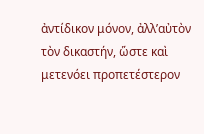ἀντίδικον μόνον, ἀλλ’αὐτὸν τὸν δικαστήν, ὥστε καὶ μετενόει προπετέστερον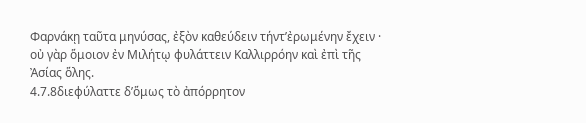Φαρνάκῃ ταῦτα μηνύσας, ἐξὸν καθεύδειν τήντ’ἐρωμένην ἔχειν · οὐ γὰρ ὅμοιον ἐν Μιλήτῳ φυλάττειν Καλλιρρόην καὶ ἐπὶ τῆς Ἀσίας ὅλης.
4.7.8διεφύλαττε δ’ὅμως τὸ ἀπόρρητον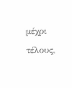μέχρι τέλους,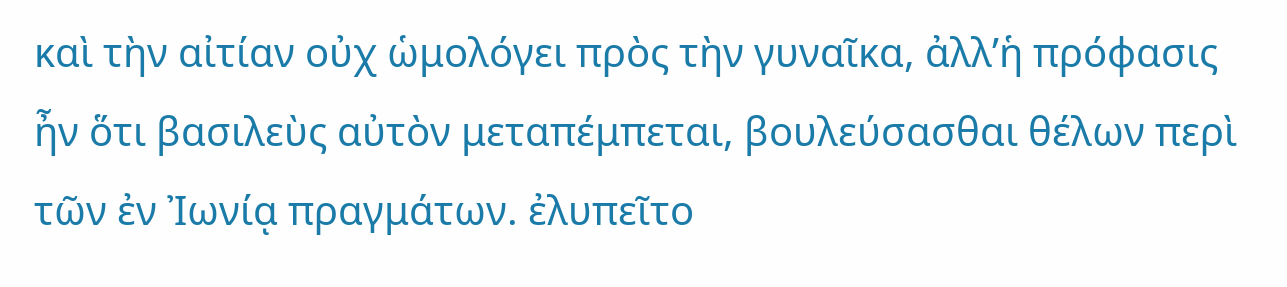καὶ τὴν αἰτίαν οὐχ ὡμολόγει πρὸς τὴν γυναῖκα, ἀλλ’ἡ πρόφασις ἦν ὅτι βασιλεὺς αὐτὸν μεταπέμπεται, βουλεύσασθαι θέλων περὶ τῶν ἐν Ἰωνίᾳ πραγμάτων. ἐλυπεῖτο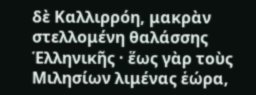δὲ Καλλιρρόη, μακρὰν στελλομένη θαλάσσης Ἑλληνικῆς · ἕως γὰρ τοὺς Μιλησίων λιμένας ἑώρα,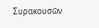Συρακουσῶν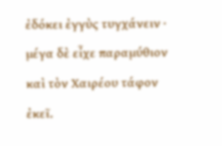ἐδόκει ἐγγὺς τυγχάνειν · μέγα δὲ εἶχε παραμύθιον καὶ τὸν Χαιρέου τάφον ἐκεῖ.